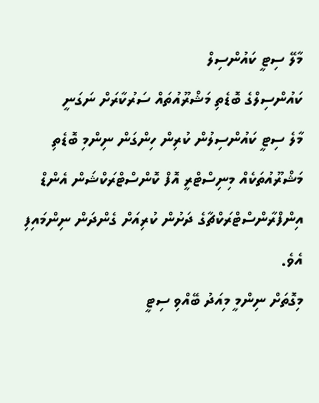މާލޭ ސިޓީ ކައުންސިލް
ކައުންސިލްގެ ބޮޑެތި މަޝްރޫއުތައް ސަރުކާރަށް ނަގަނީ
މާލެ ސިޓީ ކައުންސިލުން ކުރިން ހިންގަން ނިންމި ބޮޑެތި މަޝްރޫއުތަކެއް މިނިސްޓްރީ އޮފް ކޮންސްޓްރަކްޝަން އެންޑް އިންފްރާންސްޓްރަކްޗާގެ ދަށުން ކުރިއަށް ގެންދަން ނިންމައިފި އެވެ.
މިގޮތަށް ނިންމީ މިއަދު ބޭއްވި ސިޓީ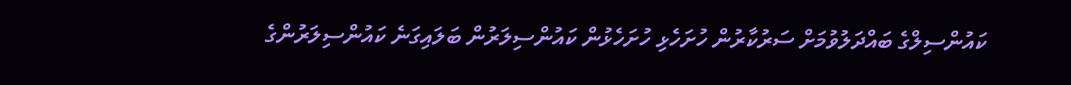ކައުންސިލްގެ ބައްދަލުވުމަށް ސަރުކާރުން ހުށަހެޅި ހުށަހެޅުން ކައުންސިލަރުން ބަލައިގަނެ ކައުންސިލަރުންގެ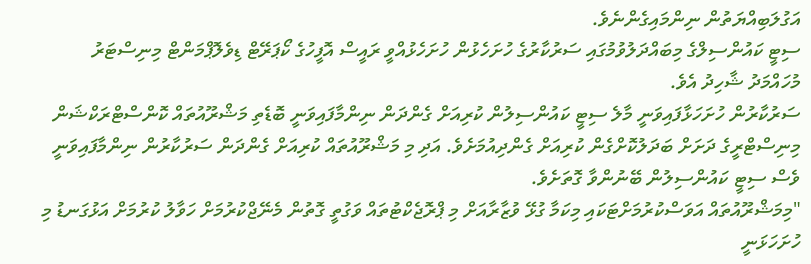އަގުލަބިއްޔަތުން ނިންމައިގެންނެވެ.
ސިޓީ ކައުންސިލްގެ މިބައްދަލުވުމުގައި ސަރުކާރުގެ ހުށަހެޅުން ހުށަހެޅުއްވީ ރައީސް އޮފީހުގެ ކޯޕަރޭޓް ޑިވެލޮޕްމަންޓް މިނިސްޓަރު މުހައްމަދު ޝާހިދު އެވެ.
ސަރުކާރުން ހުށަހަޅާފައިވަނީ މާލެ ސިޓީ ކައުންސިލުން ކުރިއަށް ގެންދަން ނިންމާފައިވަނީ ބޮޑެތި މަޝްރޫއުތައް ކޮންސްޓްރަކްޝަން މިނިސްޓްރީގެ ދަށަށް ބަދަލުކޮށްގެން ކުރިއަށް ގެންދިއުމަށެވެ. އަދި މި މަޝްރޫއުތައް ކުރިއަށް ގެންދަން ސަރުކާރުން ނިންމާފައިވަނީ ވެސް ސިޓީ ކައުންސިލުން ބޭނުންވާ ގޮތަށެވެ.
"މިމަޝްރޫއުތައް އަވަސްކުރުމަށްޓަކައި މިކަމާ ގުޅޭ ވުޒާރާއަށް މި ޕްރޮޖެކްޓުތައް ވަގުތީ ގޮތުން މެނޭޖްކުރުމަށް ހަވާލު ކުރުމަށް އަޅުގަނޑު މި ހުށަހަޅަނީ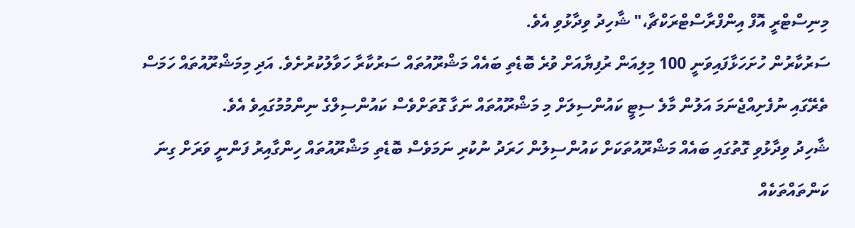މިނިސްޓްރީ އޮފް އިންފްރާސްޓްރަކްޗާ،" ޝާހިދު ވިދާޅުވި އެވެ.
ސަރުކާރުން ހުށަހަޅާފައިވަނީ 100 މިލިއަން ރުފިޔާއަށް ވުރެ ބޮޑެތި ބައެއް މަޝްރޫއުތައް ސަރުކާރާ ހަވާލުކުރުށެވެ. އަދި މިމަޝްރޫއުތައް ހަމަސް ތެރޭގައި ނުފެށިއްޖެނަމަ އަލުން މާލެ ސިޓީ ކައުންސިލަށް މި މަޝްރޫއުތައް ނަގާ ގޮތަށްވެސް ކައުންސިލްގެ ނިންމުމުގައިވެ އެވެ.
ޝާހިދު ވިދާޅުވި ގޮތުގައި ބައެއް މަޝްރޫއުތަކަށް ކައުންސިލުން ހަރަދު ނުކުރި ނަމަވެސް ބޮޑެތި މަޝްރޫއުތައް ހިންގާއިރު ފަންނީ ވަރަށް ގިނަ ކަންތައްތަކެއް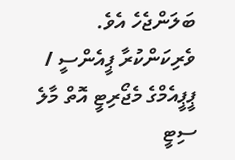ބަލަންޖެހެ އެވެ.
ވެރިކަންކުރާ ޕީއެންސީ / ޕީޕީއެމްގެ މެޖޯރިޓީ އޮތް މާލެ ސިޓީ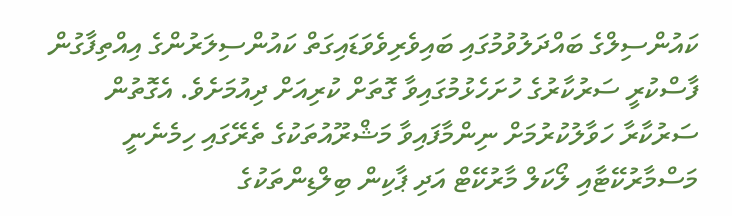ކައުންސިލްގެ ބައްދަލުވުމުގައި ބައިވެރިވެވަޑައިގަތް ކައުންސިލަރުންގެ އިއްތިފާގުން ފާސްކުރީ ސަރުކާރުގެ ހުށަހެޅުމުގައިވާ ގޮތަށް ކުރިއަށް ދިއުމަށެވެ. އެގޮތުން ސަރުކާރާ ހަވާލުކުރުމަށް ނިންމާފައިވާ މަޝްރޫއުތަކުގެ ތެރޭގައި ހިމެނެނީ މަސްމާރުކޭޓާއި ލޯކަލް މާރުކޭޓް އަދި ޕާކިން ބިލްޑިންތަކުގެ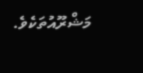މަޝްރޫއުތަކެވެ.